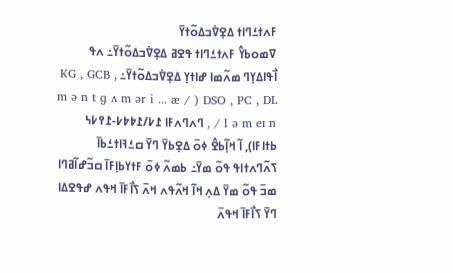ߓߍߙߑߣߊߙ ߡߐ߲ߜ߭ߏߡߋ߬ߙߌ߫
ߜߘߋߕߌ߮ ߓߍߙߑߣߊߙ ߟߐߥ ߡߐ߲ߜ߭ߏߡߋ߬ߙߌ߫߸ ߍߟ ߊ߯ߟߊߡߌ߲ߣ ߘߍ߬ߘߊ ߝߊߙߌ߲ ߡߐ߲ߜ߭ߏߡߋ߬ߙߌ߫߸ KG , GCB , DSO , PC , DL ( / m ə n t ɡ ʌ m ər i ... æ l ə m eɪ n / , ߣߍߣߍߓߊ ߁߇/߁߈߈߇-߁߉߇߆ ߕߙߊߓߊ), ߊ߬ ߞߊ߲߬ߕߐ߮ ߦߋ߫ ߡߐ߲ߕߌ߫ ߣߌ߫ ߛߑߔߊߙߑߕߊ߫ ߖߍ߬ߣߍߙߊߟ ߟߋ߬ ߘߌ߫߸ ߕߘߍ߬ ߦߋ߫ ߓߙߌߕߊ߲ߓߊ߫ ߛߏ߬ߝߊ߬ߥߣߊ ߘߏ߫ ߟߋ߬ ߘߌ߫ ߡߍ߲ ߞߊ߬ ߞߍ߬ߟߍ ߞߍ߫ ߖߊ߯ߓߊ߫ ߞߟߍ ߝߟߐߡߊ ߣߌ߫ ߖߊ߯ߓߊ߫ ߞߟߍ߫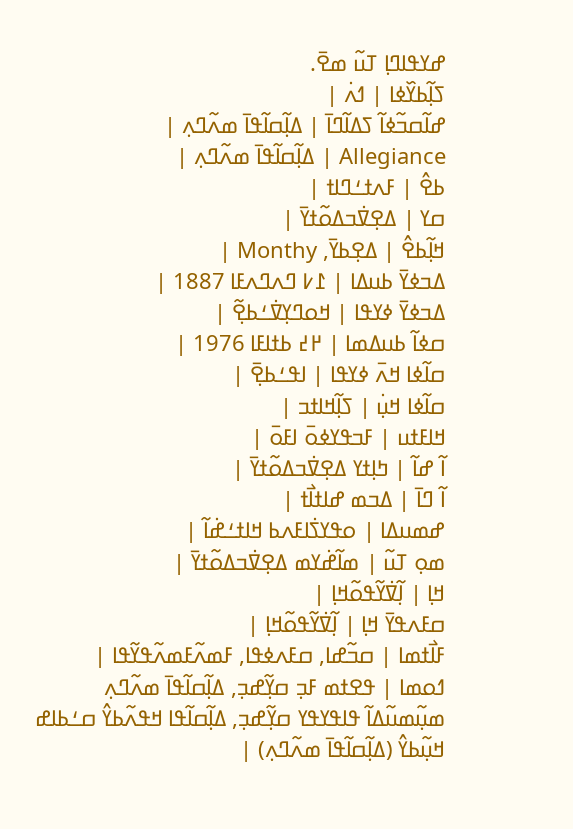ߝߌߟߊߣߊ߲ ߠߎ߬ ߘߐ߫.
ߖߊ߲߬ߕߌ߰ߦߊ | ߗߍ߭ |
ߝߊ߬ߛߏ߬ߦߊ߬ ߖߡߊ߬ߣߊ߫ | ߡߊ߲߬ߛߊ߬ߟߊ߫ ߘߍ߬ߣߍ߲ |
Allegiance | ߡߊ߲߬ߛߊ߬ߟߊ߫ ߘߍ߬ߣߍ߲ |
ߕߐ߮ | ߓߍߙߑߣߊߙ |
ߛߌ | ߡߐ߲ߜ߭ߏߡߋ߬ߙߌ߫ |
ߞߊ߲߬ߕߐ߮ | ߡߐ߲ߕߌ߫, Monthy |
ߡߏߦߌ߫ ߕߎߡߊ | ߁߇ ߣߍߣߍߓߊ 1887 |
ߡߏߦߌ߫ ߦߌߟߊ | ߞߋߣߌ߲ߜ߭ߑߕߐ߲߬ |
ߛߦߊ߬ ߕߎߡߘߊ | ߂߄ ߕߙߊߓߊ 1976 |
ߛߊ߬ߦߊ ߞߍ߫ ߦߌߟߊ | ߊߟߑߕߐ߲߫ |
ߛߊ߬ߦߊ ߞߎ߲߭ | ߖߊ߲߬ߞߊߙߏ |
ߞߊߓߙߎ | ߓߏߟߌߦߋ߫ ߊߓߋ߫ |
ߊ߬ ߝߊ߬ | ߤߊ߲ߙߌ ߡߐ߲ߜ߭ߏߡߋ߬ߙߌ߫ |
ߊ߬ ߣߊ߫ | ߡߏߘ ߝߊߙߊ߯ߙ |
ߝߘߎߡߊ | ߋߟߌߖ߭ߊߓߍߕ ߞߊߙߑߝ߭ߊ߬ |
ߘߋ߲ ߠߎ߬ | ߘߊ߬ߝ߭ߌߘ ߡߐ߲ߜ߭ߏߡߋ߬ߙߌ߫ |
ߞߊ߲ | ߊ߲߬ߜ߭ߌ߬ߟߋ߬ߞߊ߲ |
ߛߓߍߟߌ߫ ߞߊ߲ | ߊ߲߬ߜ߭ߌ߬ߟߋ߬ߞߊ߲ |
ߓߊ߯ߙߘߊ | ߛߏ߬ߝߊ, ߛߓߍߦߟߊ, ߓߘߍ߬ߓߘߍ߬ߟߌ߬ߟߊ |
ߗߋߘߊ | ߟߐߙߘ ߓߏ߲ ߛߌ߲߬ߝߏ߲, ߡߊ߲߬ߛߊ߬ߟߊ߫ ߘߍ߬ߣߍ߲ ߘߎ߲߬ߘߎ߬ߡߊ߬ ߟߊߟߌߟߌ ߛߌ߲߬ߝߏ߲, ߡߊ߲߬ߛߊ߬ߟߊ ߞߟߍ߬ߕߌ߮ ߛߑߕߊߝ ߞߎ߲߬ߕߌ߮ (ߡߊ߲߬ߛߊ߬ߟߊ߫ ߘߍ߬ߣߍ߲) |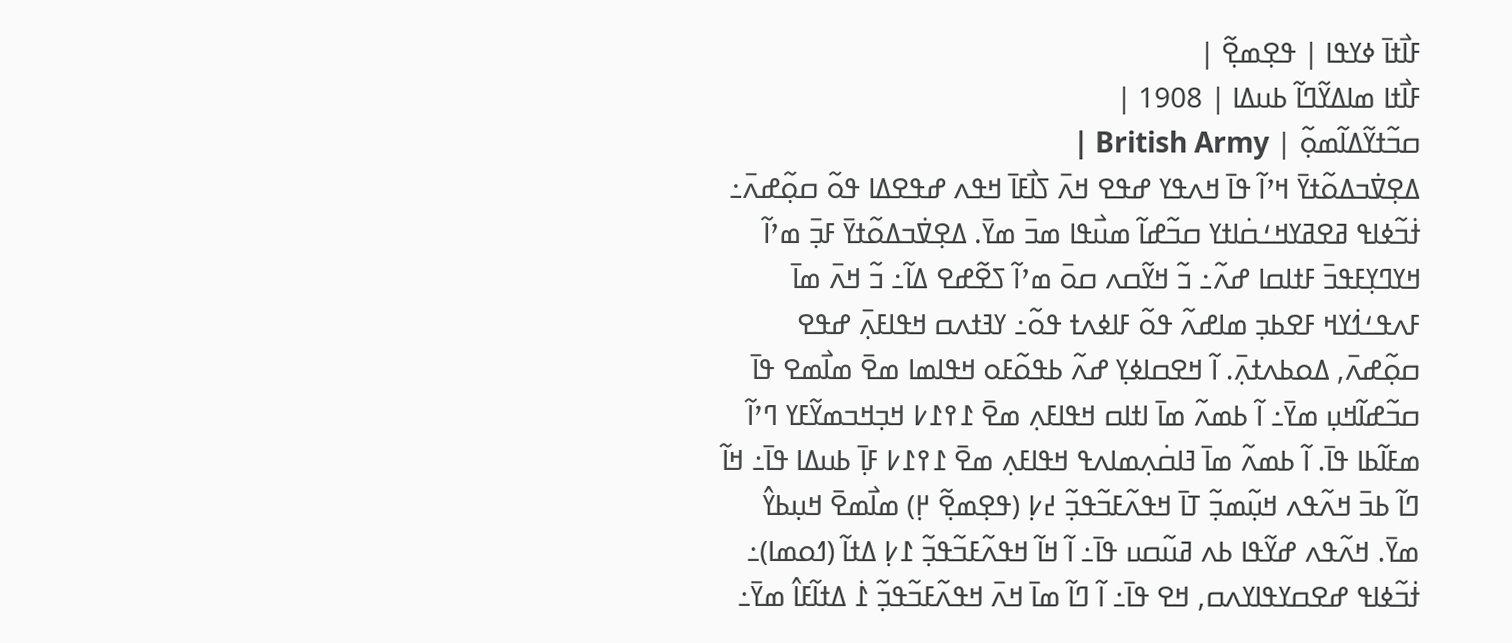ߓߊ߯ߙߊ߫ ߦߌߟߊ | ߟߐ߲ߘߐ߲߬ |
ߓߊ߯ߙߊ ߘߊߡߌ߬ߣߊ߬ ߕߎߡߊ | 1908 |
ߛߏ߬ߙߌ߬ߡߊ߬ߘߋ߲߬ | British Army |
ߡߐ߲ߜ߭ߏߡߋ߬ߙߌ߫ ߞߴߊ߬ ߟߊ߫ ߞߍߟߌ ߝߟߐ ߞߍ߫ ߖߊ߯ߓߊ߫ ߞߟߍ ߝߟߐߡߊ ߟߋ߬ ߛߋ߲߬ߝߍ߫߸ ߙ߭ߏ߬ߦߊߟ ߥߐߥߌߞߑߛ߭ߊߙߌ ߛߏ߬ߝߊ߬ ߘߎ߯ߟߊ ߘߏ߫ ߘߌ߫. ߡߐ߲ߜ߭ߏߡߋ߬ߙߌ߫ ߓߏ߲߫ ߘߴߊ߬ ߞߌߣߌ߲ߓߟߏ߫ ߓߙߊߛߊ ߝߍ߬߸ ߏ߬ ߞߌ߬ߛߍ ߛߋ߫ ߘߴߊ߬ ߖߐ߬ߝߐ ߡߊ߬߸ ߏ߬ ߞߍ߫ ߘߊ߫ ߓߍߟߑߗ߭ߌߞ ߓߐߕߏ߲ ߘߊߝߍ߬ ߟߋ߬ ߓߊߦߍߙ ߟߋ߬߸ ߌߔߙߍߛ ߞߟߊߓߍ߲߫ ߝߟߐ ߛߋ߲߬ߝߍ߫, ߡߋߕߍߙߍ߲߫. ߊ߬ ߞߐߛߊߦߌ߲ ߝߍ߬ ߕߟߋ߬ߓߋ ߞߟߊߘߊ ߘߐ߫ ߘߊ߯ߘߐ ߟߊ߫ ߛߏ߬ߝߊ߬ߞߎ߲ ߘߌ߫߸ ߊ߬ ߕߘߍ߬ ߘߊ߫ ߊߙߊߛ ߞߟߊߓߍ߲ ߘߐ߫ ߁߉߁߇ ߞߏ߲ߞߏߘߌ߬ߓߌ ߣߴߊ߬ ߘߓߊ߬ߕߊ ߟߊ߫. ߊ߬ ߕߘߍ߬ ߘߊ߫ ߔߊߛ߭ߍ߲ߘߊߍߟ ߞߟߊߓߍ߲ ߘߐ߫ ߁߉߁߇ ߓߊ߲߫ ߕߎߡߊ ߟߊ߫߸ ߞߊ߬ ߣߊ߬ ߕߏ߫ ߞߍ߬ߟߍ ߞߎ߲߬ߘߏ߲߬ ߠߊ߫ ߞߟߍ߬ߓߏ߬ߟߏ߲߬ ߄߇߲ (ߟߐ߲ߘߐ߲߬ ߂߲) ߘߊ߯ߘߐ߫ ߞߎ߲ߕߌ߮ ߘߌ߫. ߞߍ߬ߟߍ ߝߌ߬ߟߊ ߕߍ ߥߎ߬ߛߎ ߟߊ߫߸ ߊ߬ ߞߊ߬ ߞߟߍ߬ߓߏ߬ߟߏ߲߬ ߁߇߲ ߡߙߊ߬ (ߗߋߘߊ)߸ ߙ߭ߏ߬ߦߊߟ ߝߐߛߌߟߊߌߍߛ, ߞߐ ߟߊ߫߸ ߊ߬ ߣߊ߬ ߘߊ߫ ߞߍ߫ ߞߟߍ߬ߓߏ߬ߟߏ߲߬ ߁߭ ߡߙߊ߬ߓߊ߮ ߘߌ߫߸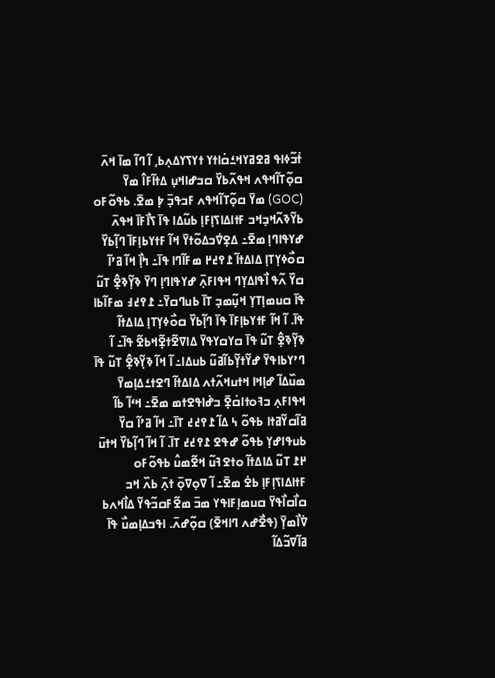ߙ߭ߏ߬ߦߊߟ ߥߐߥߌߞߑߛ߭ߊߙߌ ߙߌߖߌߡߍ߲ߕ, ߊ߬ ߣߊ߬ ߘߊ߫ ߞߍ߫ ߛߋ߲߬ߠߊ߬ߞߟߍ ߞߟߍ߬ߕߌ߰ ߛߏߝߊߞߎ߲ ߡߙߊ߬ߓߊ߮ ߘߌ߫ (GOC) ߘߌ߫ ߛߋ߲߬ߠߊ߬ߞߟߍ ߓߏߟߏ߲߫ ߈߲ ߘߐ߫. ߕߟߋ߬ߓߋ ߕߌ߬ߢߍ߬ߞߏ߲ߞߏ ߓߙߊߡߊߖߊ߲ߓߊ߲ ߕߎ߬ߡߊ ߟߊ߫ ߖߊ߯ߓߊ߫ ߞߟߍ߫ ߝߌߟߊߣߊ߲ ߘߐ߫߸ ߡߐ߲ߜ߭ߏߡߋ߬ߙߌ߫ ߞߊ߬ ߓߙߌߕߊ߲ߓߊ߫ ߣߊ߲߬ߕߌ߰ ߛߋ߯ߦߌ߲ߠߊ߲ ߡߊߡߙߊ߬ ߁߉߄߂ ߘߓߊ߬ߣߊ ߟߊ߫߸ ߤߊ߲߯ ߞߊ߬ ߥߴߊ߬ ߛߌ߰ ߍ߬ߟ ߊ߯ߟߊߡߌ߲ߣ ߞߟߊߓߍ߲߫ ߝߌߟߊߣߊ߲ ߣߌ߫ ߢߌ߲߬ߢߐ߲߮ ߠߎ߬ ߟߊ߫ ߛߎߘߊ߲ߠߌ߲ ߞߎ߲߬ߘߏ߲ ߠߊ߫ ߕߎߣߛߌ߫߸ ߁߉߄߃ ߘߓߊ߬ߕߊ ߟߊ߫. ߊ߬ ߞߊ߬ ߓߙߌߕߊ߲ߓߊ߫ ߟߊ߫ ߣߊ߲߬ߕߌ߰ ߛߋ߯ߦߌ߲ߠߊ߲ ߡߊߡߙߊ߬ ߢߌ߲߬ߢߐ߲߮ ߠߎ߬ ߟߊ߫ ߛߌߛߌߟߌ߫ ߡߊߜߐ߬ߙߐ߲߬ߞߕߐ߬ ߟߊ߫߸ ߊ߬ ߣߴߌߕߊߟߌ߫ ߝߌ߬ߙߌ߲߬ߕߊ߬ߥߎ߬ ߕߎߡߊ߸ ߊ߬ ߞߊ߬ ߢߌ߲߬ߢߐ߲߮ ߠߎ߬ ߟߊ߫ ߘߎ߰ߡߊ߬ ߝߊ߲ߞߊ ߞߙߎߞߍ߬ߙߍ ߡߊߡߙߊ߬ ߣߐߙߑߡߊ߲ߘߌ߫ ߞߟߊߓߍ߲ ߏߔߋߙߊߛ߭ߐ߲߫ ߏߝ߭ߊߟߐߙߘ ߘߐ߫߸ ߞߵߊ߬ ߕߊ߬ ߥߊ߬ߛߌ߬ߥߙߊ ߕߟߋ߬ ߆ ߡߊ߬ ߁߉߄߄ ߠߊ߫߸ ߞߊ߬ ߥߴߊ߬ ߛߌ߰ ߕߎߟߊߝߌ߲ ߕߟߋ߬ ߝߟߐ ߁߉߄߄ ߠߊ߫. ߊ߬ ߞߊ߬ ߣߊ߲߬ߕߌ߰ ߞߙߎ߫ ߂߁ ߠߎ߬ ߡߊߡߙߊ߬ ߋߙߐߔߎ߬ ߞߐ߬ߘߎ߮ ߕߟߋ߬ߓߋ ߓߙߊߡߊߖߊ߲ߓߊ߲ ߕߐ߭ ߘߐ߫߸ ߊ߬ ߜߋ߲ߜߋ߲߫ ߙߍ߲߫ ߕߍ߰ ߞߏ ߛߊ߯ߛߊ߯ߟߌ߫ ߛߎߘߊ߲ߓߊߟߌ ߘߏ߫ ߘߐ߬ߓߛߏ߬ߟߌ߬ ߡߊ߯ߞߍߕ ߜ߭ߊ߯ߘߌ߲߫ (ߟߐ߯ߝߍ ߣߊߞߐ߫) ߛߋ߲߬ߝߍ߫. ߊߟߏߡߊ߲ߘߎ߯ ߟߊ߫ ߥߊ߬ߜߏ߬ߡߊ߬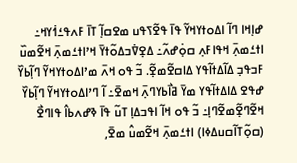ߝߊ߲ߞߊ ߣߊ߬ ߊߡߋߙߌߞߌ߬ ߟߊ߫ ߟߐ߬ߖߟߎ ߘߐߛߊ߲߬ ߠߊ߫ ߓߍߟߑߗ߭ߌߞ߸ ߊߙߑߘߍ߲߫ ߞߟߊߓߍ߲ ߛߋ߲߭ߝߍ߬߸ ߡߐ߲ߜ߭ߏߡߋ߬ߙߌ߫ ߞߴߊߙߑߘߍ߲߫ ߞߐ߬ߘߎ߰ ߓߏߟߏ߲ ߡߊ߬ߡߙߊ߬ߟߌ ߡߊߛߐ߬ߘߐ߲߬. ߏ߬ ߟߋ ߞߍ߫ ߘߴߊߡߋߙߌߞߌ߬ ߣߊ߲߬ߕߌ߰ ߝߟߐ ߡߊߡߙߊ߬ߟߌ ߘߌ߫ ߥߊ߯ߕߌߣߍ߲߫ ߞߘߐ߫߸ ߊ߬ ߣߴߊߡߋߙߌߞߌ߬ ߣߊ߲߬ߕߌ߰ ߞߐ߬ߣߐ߲߬ߘߐ߬ߣߊ߲߸ ߏ߬ ߟߋ ߞߊ߬ ߊߟߏߡߊ߲ ߠߎ߬ ߟߊ߫ ߢߝߍߕߊ߮ ߟߊߣߐ߯ (ߛߋ߲߬ߠߊ߬ߛߎߡߦߊ) ߊߙߑߘߍ߲߫ ߞߐ߬ߘߎ߮ ߘߐ߫,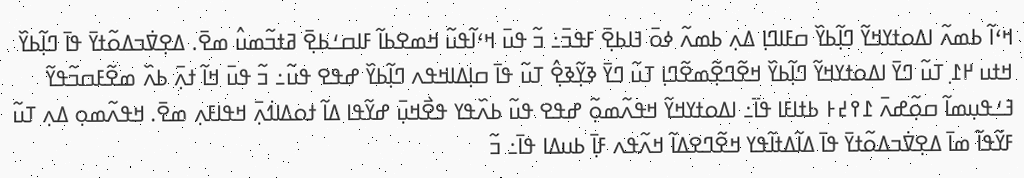ߞߵߊ߬ ߕߘߍ߬ ߊߡߋߙߌߞߌ߬ ߣߊ߲߬ߕߌ߰ ߛߓߊߣߊ߲ ߡߍ߲ ߕߘߍ߬ ߦߋ߫ ߔߊߕߐ߲߫ ߓߟߏ߫߸ ߏ߬ ߟߎ߫ ߞߵߊ߬ߟߎ߬ ߞߘߐߕߊ߬ ߓߊߛߑߕߐ߲߫ ߥߙߏ߬ߘߎ߮ ߘߐ߫. ߡߐ߲ߜ߭ߏߡߋ߬ߙߌ߫ ߟߊ߫ ߣߊ߲߬ߕߌ߰ ߞߙߎ ߂߁߲ ߠߎ߬ ߣߌ߫ ߊߡߋߙߌߞߌ߬ ߣߊ߲߬ߕߌ߰ ߞߐ߬ߣߐ߲߬ߘߐ߬ߣߊ߲ ߠߎ߬ ߣߌ߫ ߢߌ߲߬ߢߐ߲߮ ߠߎ߬ ߟߊ߫ ߛߊ߲ߡߊߞߟߍ ߣߊ߲߬ߕߌ߰ ߝߟߐ ߟߎ߬߸ ߏ߬ ߟߎ߫ ߞߊ߬ ߙߍ߲߫ ߕߍ߰ ߘߐ߬ߓߛߏ߬ߟߌ߬ ߔߑߟߎ߲ߘߊ߬ ߛߋ߲߬ߝߍ߫ ߁߉߄߅ ߕߙߊߓߊ ߟߊ߫߸ ߊߡߋߙߌߞߌ߬ ߞߟߍ߬ߘߋ߲߬ ߝߟߐ ߟߎ߬ ߕߍ߰ߟߌ ߟߐ߯ߞߎ߲߫ ߝߌ߬ߟߊ ߡߊ߬ ߙߋߡߊߗ߭ߍ߲߫ ߞߟߊߓߍ߲ ߘߐ߫. ߞߟߍ߬ߘߋ߲ ߡߍ߲ ߠߎ߬ ߓߌ߬ߟߊ߬ ߘߊ߫ ߡߐ߲ߜ߭ߏߡߋ߬ߙߌ߫ ߟߊ߫ ߡߊ߬ߡߙߊ߬ߟߌ ߞߐ߬ߣߐߡߊ߬ ߞߍ߬ߟߍ ߓߊ߲߫ ߕߎߡߊ ߟߊ߫߸ ߏ߬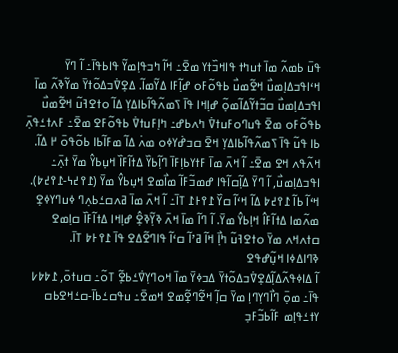ߟߎ߫ ߕߘߍ߬ ߘߊ߫ ߙߎߤߙ ߟߊߞߏ߰ߙߌ ߘߐ߫߸ ߞߊ߬ ߤߏߟߊ߲ߘߌ߬ ߟߊߕߟߊ߫߸ ߊ߬ ߣߌ߫ ߞߵߊߟߏߡߊ߲ߘߎ߯ ߞߐ߬ߘߎ߯ ߕߟߋ߬ߓߋ ߝߊ߲߬ߓߊ ߡߌ߬ߘߊ߬. ߡߐ߲ߜ߭ߏߡߋ߬ߙߌ߫ ߘߌ߬ߢߍ߬ ߘߊ߫ ߊߟߏߡߊ߲ߘߎ߯ ߛߏ߬ߙߌ߬ߡߊ߬ߘߋ߲߬ ߝߊ߲ߞߊ ߟߊ߫ ߖߘߍ߬ߟߊ߬ߕߊߡߌ߲ ߡߊ߬ ߋߙߐߔߎ߬ ߞߐ߬ߘߎ߯ ߕߟߋ߬ߓߋ ߘߐ߫ ߟߎߣߋߓߎߙߜ߭ ߤߍߕߝ߸ ߤߊ߲ߓߎߙߜ߭ ߕߟߋ߬ߓߐ ߘߐ߫߸ ߓߍߙߑߟߍ߲߫ ߕߊ ߟߎ߬ ߟߊ߫ ߖߘߍ߬ߟߊ߬ߕߊߡߌ߲ ߞߐ߫ ߛߏߝ߭ߌߦߋ ߘߍ߭ ߡߊ߬ ߘߓߊ߬ߕߊ ߕߋ߬ߟߋ߫ ߂ ߡߊ߬. ߞߍ߬ߟߍ ߞߐ ߘߐ߫߸ ߊ߬ ߞߍ߫ ߘߊ߫ ߓߙߌߕߊ߲ߓߊ߫ ߣߊ߲߬ߕߌ߰ ߡߙߊ߬ߓߊ߰ ߞߎ߲ߕߌ߮ ߘߌ߫ ߙߍ߲߫߸ ߊߟߏߡߊ߲ߘߎ߯, ߊ߬ ߣߌ߫ ߡߊ߲߬ߛߊ߬ߟߊ ߝߘߏ߬ߓߊ߬ ߘߊ߯ߘߐ ߞߎ߲ߕߌ߮ ߘߌ߫ (߁߉߄߆-߁߉߄߈). ߞߵߊ߬ ߕߊ߬ ߁߉߄߈ ߡߊ߬ ߞߵߊ߬ ߛߌ߰ ߁߉߅߁ ߠߊ߫߸ ߊ߬ ߞߍ߫ ߘߊ߫ ߥߍߛߑߕߍ߲ߣ ߦߎߣߌߦߐ߲ ߘߍ߬ߘߊ ߡߙߊ߬ߓߊ߮ ߞߊ߲ߕߌ߮ ߘߌ߫. ߊ߬ ߣߊ߬ ߘߊ߫ ߞߍ߫ ߢߌ߲߬ߢߐ߲߮ ߝߊ߲ߞߊ ߡߙߊ߬ߓߊ߰ ߛߊ߲ߘߐ ߛߙߍߞߍ ߘߌ߫ ߋߙߐߔߎ߬ ߤߊ߲߯ ߞߊ߬ ߥߴߊ߬ ߛߵߊ߬ ߟߊߣߐ߬ߡߐ ߟߊ߫ ߁߉߅߈ ߠߊ߫.
ߢߣߊߡߦߊ ߞߎ߲߬ߝߟߐ
ߊ߬ ߡߊߦߟߍ߬ߡߊ߲߬ߡߐ߲ߜ߭ߏߡߋ߬ߙߌ߫ ߡߏߦߌ߫ ߘߊ߫ ߞߋߣߌ߲ߜ߭ߑߕߐ߲߬ ߠߋ߬߸ ߛߎߙߋ߫, ߁߈߈߇ ߟߊ߫߸ ߘߋ߲߫ ߣߊ߯ߣߌ߲ߣߊ߲ ߘߌ߫ ߛߊ߲߬ ߞߐ߬ߣߐ߲߬ߘߐ ߞߘߐ߫߸ ߎߟߛߑߕߊ߫-ߛߑߞߐߕߛ ߌߙߑߟߊ߲ߘ ߓߊ߬ߕߏ߬ߓߏ߲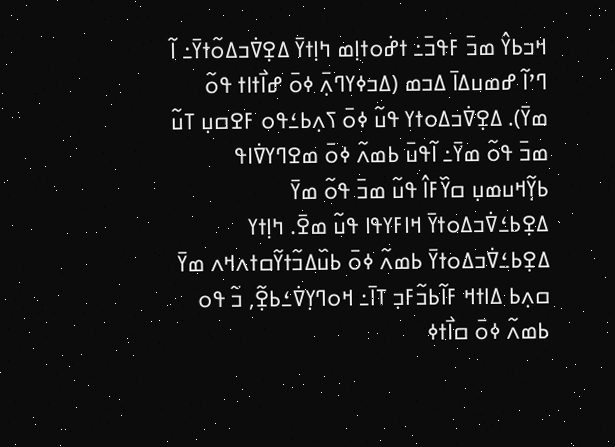ߞߏߕߌ߮ ߘߏ߫ ߓߟߏ߫߸ ߙߝ߭ߋߙߊ߲ߘ ߤߊ߲ߙߌ߫ ߡߐ߲ߜ߭ߏߡߋ߬ߙߌ߫߸ ߊ߬ ߣߴߊ߬ ߝߘߎߡߊ߫ ߡߏߘ (ߡߏߦߌߣߍ߲߫ ߦߋ߫ ߝߊ߯ߙߊߙ ߟߋ߬ ߘߌ߫). ߡߐ߲ߜ߭ߏߡߋߙߌ ߟߎ߬ ߦߋ߫ ߖߍ߲ߕߑߟߋ ߓߐߛߎ߲ ߠߎ߬ ߘߏ߫ ߟߋ߬ ߘߌ߫߸ ߊ߬ߟߎ߫ ߕߘߍ߬ ߦߋ߫ ߘߐߣߌߜ߭ߊߟ ߕߌ߲߬ߞߎߘߎ߲ ߛߌ߰ߓߊ߮ ߟߎ߬ ߘߏ߫ ߟߋ߬ ߘߌ߫ ߡߐ߲ߕߑߜ߭ߏߡߋߙߌ߫ ߞߊߓߌߟߊ ߟߎ߬ ߘߐ߫. ߤߊ߲ߙߌ ߡߐ߲ߕߑߜ߭ߏߡߋߙߌ߫ ߕߘߍ߬ ߦߋ߫ ߕߎ߰ߡߏ߬ߙߌ߬ߛߙߍߞߍ ߘߌ߫ ߛߍ߲ߕ ߡߊߙߞ ߓߊ߬ߕߏ߬ߓߏ߲ ߠߊ߫߸ ߞߋߣߌ߲ߜ߭ߑߕߐ߲߬, ߏ߬ ߟߋ ߕߘߍ߬ ߦߋ߫ ߛߊ߯ߙߦ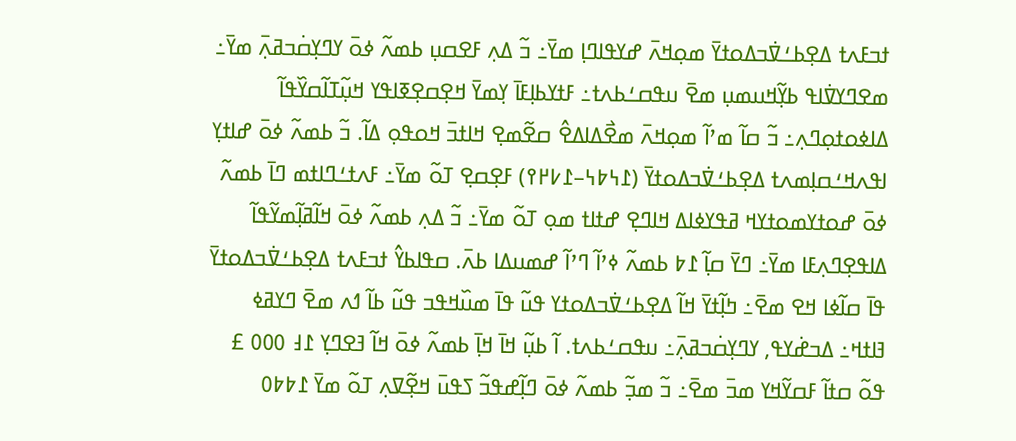ߙߏߓߍߙ ߡߐ߲ߕߑߜ߭ߏߡߋߙߌ߫ ߘߋ߲ߞߍ߫ ߝߌߟߊߣߊ߲ ߘߌ߫߸ ߏ߬ ߡߍ߲ ߓߐߛߎ߲ ߕߘߍ߬ ߦߋ߫ ߌߣߌ߲ߛ߭ߏߥߍ߲߫ ߘߌ߫߸ ߘߐߣߌߜ߭ߊߟ ߕߌ߲߬ߞߎߘߎ߲ ߘߐ߫ ߎߟߛߑߕߍߙ߸ ߓߙߌߕߊ߲ߓߊ߫ ߌ߲ߘߌ߫ ߞߐ߲ߛߐ߲ߧߊߟߌ ߞߎ߲߬ߠߊ߬ߛߌ߰ߟߊ߬ ߡߊߦߋߙߋ߲ߣߍ߲߸ ߏ߬ ߛߊ߬ ߘߴߊ߬ ߘߋ߲ߞߍ߫ ߘߐ߯ߡߊߡߐ߮ ߛߐ߬ߘߐ߲ ߞߊߙߏ߫ ߞߋߟߋ߲ ߡߊ߬. ߏ߬ ߕߘߍ߬ ߦߋ߫ ߝߊߙߌ߲ ߊߟߍߞߑߛߊ߲ߘߍߙ ߡߐ߲ߕߑߜ߭ߏߡߋߙߌ߫ (߁߆߈߆–߁߇߂߉) ߓߐ߲ߛߐ߲ ߠߋ߬ ߘߌ߫߸ ߓߍߙߑߣߊߙߘ ߣߊ߫ ߕߘߍ߬ ߦߋ߫ ߝߋߙߌߘߋߙߌߞ ߥߟߌߦߊߡ ߞߊߣߐ߲ ߝߙߊߙ ߘߋ߲ ߠߋ߬ ߘߌ߫߸ ߏ߬ ߡߍ߲ ߕߘߍ߬ ߦߋ߫ ߞߊ߬ߥߊ߲߬ߘߌ߬ߟߊ߬ ߡߊߟߐ߲ߣߍ߲ߓߊ ߘߌ߫߸ ߣߌ߫ ߛߊ߲߬ ߁߈ ߕߘߍ߬ ߦߴߊ߬ ߣߴߊ߬ ߝߘߎߡߊ ߕߍ߫. ߛߟߊߕߌ߮ ߙߏߓߍߙ ߡߐ߲ߕߑߜ߭ߏߡߋߙߌ߫ ߟߊ߫ ߛߊ߬ߦߊ ߞߐ ߘߐ߫߸ ߤߊ߲߬ߙߌ߫ ߞߊ߬ ߡߐ߲ߕߑߜ߭ߏߡߋߙߌ ߟߎ߬ ߟߊ߫ ߘߎ߰ߞߟߏ ߟߎ߬ ߕߊ߬ ߗߍ ߘߐ߫ ߣߌߥߦ ߔߊߙߞ߸ ߡߏߝ߭ߌߟ, ߌߣߌ߲ߛ߭ߏߥߍ߲߫߸ ߎߟߛߑߕߍߙ. ߊ߬ ߕߎ߲߬ ߞߊ߫ ߞߊ߲߫ ߕߘߍ߬ ߦߋ߫ ߞߊ߬ ߔߐߣߌ߲ ߁߃ ߀߀߀ £ ߟߋ߬ ߛߙߊ߬ ߓߛߌ߬ߞߌ ߘߏ߫ ߘߐ߫߸ ߏ߬ ߘߏ߲߬ ߕߘߍ߬ ߦߋ߫ ߣߊ߲߬ߝߟߏ߬ ߖߟߎ߫ ߞߐ߲߬ߜߍ߲ ߠߋ߬ ߘߌ߫ ߁߈߈߀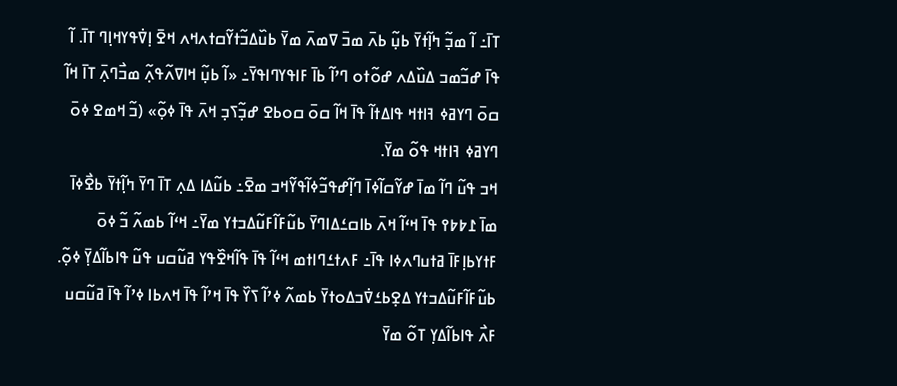ߠߊ߫߸ ߊ߬ ߘߏ߲߬ ߤߊ߲߬ߙߌ߫ ߕߎ߲߬ ߕߍ߫ ߘߏ߫ ߜߘߍ߫ ߘߌ߫ ߕߎ߰ߡߏ߬ߙߌ߬ߛߙߍߞߍ ߞߐ߫ ߊ߲ߜ߭ߟߌߞߊ߲ߣ ߠߊ߫. ߊ߬ ߟߊ߫ ߝߏ߬ߘߏ ߡߎ߰ߡߍ ߝߋ߬ߙߋ ߣߴߊ߬ ߕߊ߫ ߓߊߟߌߣߊߟߌ߫߸ «ߊ߬ ߕߎ߲߬ ߞߊߜߍ߬ߟߍ߲߬ ߘߏ߯ߣߍ߲߫ ߠߊ߫ ߞߊ߬ ߛߋ߫ ߣߌߥߦ ߔߊߙߞ ߟߊߡߙߊ߬ ߟߊ߫ ߞߊ߬ ߛߋ߫ ߛߋߕߐ ߝߏ߲߬ߖߏ߲ ߞߍ߫ ߟߊ߫ ߦߋ߲߬» (ߏ߬ ߞߘߐ ߦߋ߫ ߣߌߥߦ ߔߊߙߞ ߟߋ߬ ߘߌ߫.
ߞߏ ߟߎ߬ ߣߊ߬ ߘߊ߫ ߝߌ߬ߛߊ߬ߦߊ߫ ߣߊ߲߬ߝߟߏ߬ߦߊ߬ߟߌ߬ߞߏ ߘߐ߫߸ ߕߎ߬ߡߊ ߡߍ߲ ߠߊ߫ ߣߌ߫ ߤߊ߲߬ߙߌ߫ ߕߐ߯ߦߊ߫ ߘߊ߫ ߁߈߈߉ ߟߊ߫ ߞߵߊ߬ ߞߍ߫ ߕߊߛߑߡߊߣߌ߫ ߕߎ߬ߓߊ߬ߓߎ߬ߡߏߙߌ ߘߌ߫߸ ߞߵߊ߬ ߕߘߍ߬ ߏ߬ ߦߋ߫ ߓߙߌߕߊ߲ߓߊ߫ ߥߙߎߣߍߦߊ ߟߊ߫߸ ߓߍߙߑߣߊߙߘ ߞߵߊ߬ ߟߊ߫ ߟߊ߬ߞߐ߰ߟߌ ߥߎ߬ߛߎ ߟߎ߬ ߟߊߕߊ߬ߡߌ߲߫ ߦߋ߲߬. ߕߎ߬ߓߊ߬ߓߎ߬ߡߏߙߌ ߡߐ߲ߕߑߜ߭ߏߡߋߙߌ߫ ߕߘߍ߬ ߦߴߊ߬ ߖߌ߰ ߟߊ߫ ߞߴߊ߬ ߟߊ߫ ߞߍߕߊ ߦߴߊ߬ ߟߊ߫ ߥߎ߬ߛߎ ߓߍ߯ ߟߊߕߊ߬ߡߌ߲ ߠߋ߬ ߘߌ߫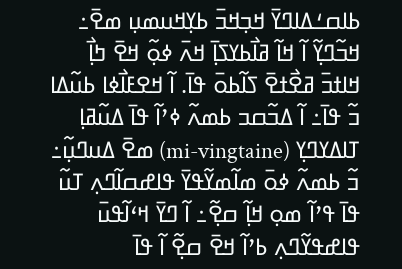ߕߊߛߑߡߊߣߌ߫ ߞߏ߲ߞߏ߫ ߕߌ߲ߞߎߘߎ߲ ߘߐ߫߸ ߞߏ߬ߣߌ߲߬ ߊ߬ ߞߊ߬ ߥߊ߯ߕߌߖߊ߲߫ ߞߍ߫ ߦߋ߲߬ ߞߐ߫ ߤߊ߲߯ ߞߊߙߏ߫ ߥߐ߯ߙߐ߫ ߖߊ߬ߕߋ߫ ߟߊ߫. ߊ߬ ߞߐߓߊ߯ߦߊ ߕߎ߬ߡߊ ߏ߬ ߟߊ߫߸ ߊ߬ ߡߏ߬ߛߏ ߕߘߍ߬ ߦߴߊ߬ ߟߊ߫ ߡߎ߬ߥߊ߲ ߠߊߡߌߣߌ߲ (mi-vingtaine) ߘߐ߫ ߡߎߣߎ߲߬߸ ߏ߬ ߕߘߍ߬ ߦߋ߫ ߘߊ߬ߘߌ߬ߟߌ߫ ߟߊߝߛߊ߬ߣߍ߲ ߠߎ߬ ߟߊ߫ ߟߴߊ߬ ߘߋ߲ ߞߊ߲߬ ߛߐ߲߬߸ ߊ߬ ߣߌ߫ ߞߵߊ߬ߟߎ߫ ߟߊߝߟߌ߬ߣߍ߲ ߕߴߊ߬ ߞߐ߫ ߛߐ߲߬ ߊ߬ ߟߊ߫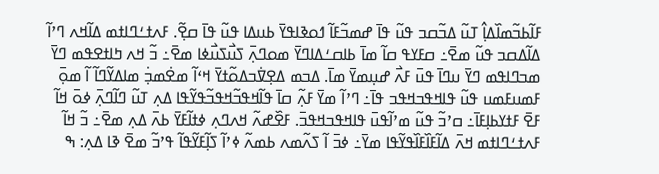ߓߊ߬ߕߏ߬ߘߊ߰ߡߊ߲߮ ߠߎ߬ ߡߏ߬ߛߏ ߟߎ߬ ߟߊ߫ ߝߘߏ߬ߓߊ߬ ߗߋߢߊߟߌ߫ ߕߎߡߊ ߟߎ߬ ߟߊ߫ ߛߐ߲߬. ߓߍߙߑߣߊߙߘ ߡߊ߬ߞߍ ߣߴߊ߬ ߡߊ߬ߡߛߏ ߟߎ߬ ߘߐ߫߸ ߛߓߌߟ ߛߊ߬ ߘߊ߫ ߕߊߛߑߡߊߣߌ߫ ߘߋߣߍ߲߫ ߖߎ߯ߖߎ߯ߦߊ ߘߐ߫߸ ߏ߬ ߞߍ ߤߊߙߐߟߘ ߣߌ߫ ߘߏߣߊߟߘ ߣߌ߫ ߎߣߊ߫ ߟߎ߫ ߓߍ߯ ߝߎ߲ߘߌ߫ ߘߊ߫. ߡߏߘ ߡߐ߲ߜ߭ߏߡߋ߬ߙߌ߫ ߞߵߊ߬ ߘߐ߭ߘߏ߲߭ ߘߊߡߌ߬ߣߊ߬ ߊ߬ ߘߋ߲߫ ߓߘߎߓߘߎ ߟߎ߬ ߟߊߞߟߏߞߟߏ ߟߊ߫߸ ߣߴߊ߬ ߘߌ߫ ߓߍ߲߬ ߛߊ߫ ߟߊ߬ߞߟߏ߬ߞߟߏ߬ߟߌ߬ߟߊ ߡߍ߲ ߠߎ߬ ߣߊ߬ߣߍ߲߫ ߦߋ߫ ߞߊ߬ ߓߐ߫ ߓߙߌߕߊ߲ߓߊ߫߸ ߛߴߏ߬ ߟߎ߬ ߘߴߊ߬ߟߎ߫ ߟߊߞߟߏߞߟߏ߫. ߓߐ߰ߝߍ߬ ߞߍߣߍ߲ ߦߙߊ߬ߓߌ߫ ߕߍ߫ ߡߍ߲ ߘߐ߫߸ ߏ߬ ߞߊ߬ ߓߍߙߑߣߊߙߘ ߞߍ߫ ߡߊ߬ߓߊ߰ߓߊ߰ߟߌ߬ߟߊ ߘߌ߫߸ ߦߏ߫ ߊ߬ ߖߍ߬ߘߍ ߕߘߍ߬ ߦߴߊ߬ ߖߊ߲߬ߓߌ߬ߟߊ߬ ߟߴߏ߬ ߘߐ߫ ߢߊ ߡߍ߲: ߒ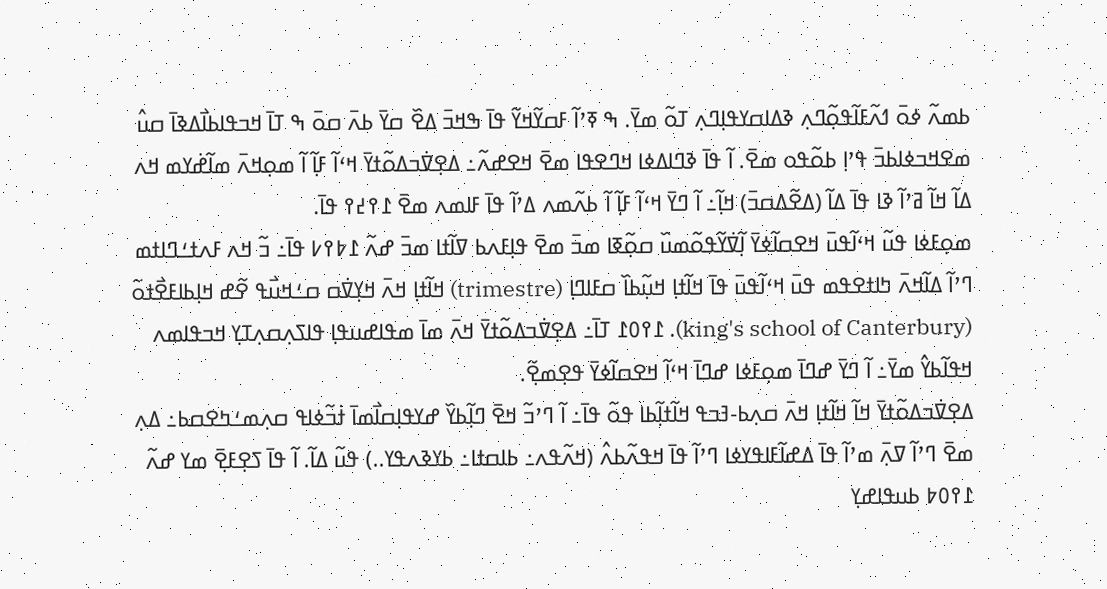ߕߘߍ߬ ߦߋ߫ ߗߍ߬ߓߊ߬ߟߋ߲߬ߣߍ߲ ߢߡߊߛߌߟߊ߲ߣߍ߲ ߠߋ߬ ߘߌ߫. ߒ ߧߴߊ߬ ߓߛߌ߬ߞߌ߬ ߟߊ߫ ߒߞߏ߫ ߡߐ߰ ߛߌ߫ ߕߍ߫ ߛߋ߫ ߒ ߠߊ߫ ߞߏߟߊߕߊ߯ߡߢߊ߫ ߛߎ߮ ߘߐߞߏߦߊߕߏ߫ ߟߴߊ߲ ߕߋ߬ߟߋ ߘߐ߫. ߊ߬ ߟߊ߫ ߢߣߊߡߦߊ ߞߣߐߟߊ ߘߐ߫ ߞߐߝߍ߬߸ ߡߐ߲ߜ߭ߏߡߋ߬ߙߌ߫ ߞߵߊ߬ ߓߊ߲߬ ߊ߬ ߘߋ߲ߞߍ߫ ߘߊ߬ߝ߭ߌߘ ߞߍ ߡߊ߬ ߞߊ߬ ߥߴߊ߬ ߢߊ ߟߊ߫ ߡߊ߬ (ߡߐ߬ߡߛߏ߫) ߞߊ߲߬߸ ߊ߬ ߣߌ߫ ߞߵߊ߬ ߓߊ߲߬ ߊ߬ ߕߍ߬ߘߍ ߡߴߊ߬ ߟߊ߫ ߓߊߘߍ ߘߐ߫ ߁߉߄߉ ߟߊ߫.
ߘߋ߲ߓߦߊ ߟߎ߬ ߞߵߊ߬ߟߎ߫ ߞߐߛߊ߬ߦߌ߫ ߊ߲߬ߜ߭ߌ߬ߟߋ߬ߘߎ߰ ߛߋ߲߬ߧߊ ߘߏ߫ ߘߐ߫ ߟߊ߲ߓߍߕ ߜߊ߬ߙߊ ߘߏ߫ ߝߍ߬ ߁߈߉߇ ߟߊ߫߸ ߏ߬ ߞߍ ߓߍߙߑߣߊߙߘ ߣߴߊ߬ ߡߊ߬ߞߍ߫ ߤߊߙߐߟߘ ߟߎ߫ ߞߵߊ߬ߟߎ߫ ߟߊ߫ ߞߊ߬ߙߊ߲ ߞߎ߲߬ߕߊ߰ ߛߓߊߣߊ߲ (trimestre) ߞߊ߬ߙߊ߲ ߞߍ߫ ߞߌ߲ߜ߭ߛ ߛߑߞߎ߯ߟ ߐ߬ߝ ߞߊ߲ߕߊߓߐ߯ߙߋ߬ (king's school of Canterbury). ߁߉߀߁ ߠߊ߫߸ ߡߐ߲ߜ߭ߏߡߋ߬ߙߌ߫ ߞߍ߫ ߘߊ߫ ߘߟߊߝߎߟߊ߲ ߟߊߖߍ߲ߛߍ߲ߠߌ߲ ߞߏߟߊߘߍ ߞߟߊ߬ߕߌ߮ ߘߌ߫߸ ߊ߬ ߣߌ߫ ߝߣߊ߫ ߘߋ߲ߓߦߊ ߝߣߊ߫ ߞߵߊ߬ ߞߐߛߊ߬ߦߌ߫ ߟߐ߲ߘߐ߲߬.
ߡߐ߲ߜ߭ߏߡߋ߬ߙߌ߫ ߞߊ߬ ߞߊ߬ߙߊ߲ ߞߍ߫ ߛߍ߲ߕ-ߔߏߟ ߞߊ߬ߙߊ߲߬ߕߊ ߟߋ߬ ߟߊ߫߸ ߊ߬ ߣߴߏ߬ ߞߐ߫ ߣߊ߲߬ߕߌ߰ ߝߌߟߊ߲ߛߊ߯ߘߊ߫ ߙ߭ߏ߬ߦߊߟ ߛߍ߲ߘߑߤߐߛߕ߸ ߡߍ߲ ߘߐ߫ ߣߴߊ߬ ߜߍ߲߫ ߘߴߊ߬ ߟߊ߫ ߡߝߊ߬ߓߊߟߌߦߊ ߣߴߊ߬ ߟߊ߫ ߞߟߍ߬ߕߍ߮ (ߞߍ߬ߟߍ߸ ߕߊߛߙߊ߸ ߕߌߢߍߟߌ..) ߟߎ߬ ߡߊ߬. ߊ߬ ߟߊ߫ ߖߐ߲ߓߐ߲߫ ߘߌ ߝߍ߬ ߁߉߀߈ ߕߎߟߊߝߌ߲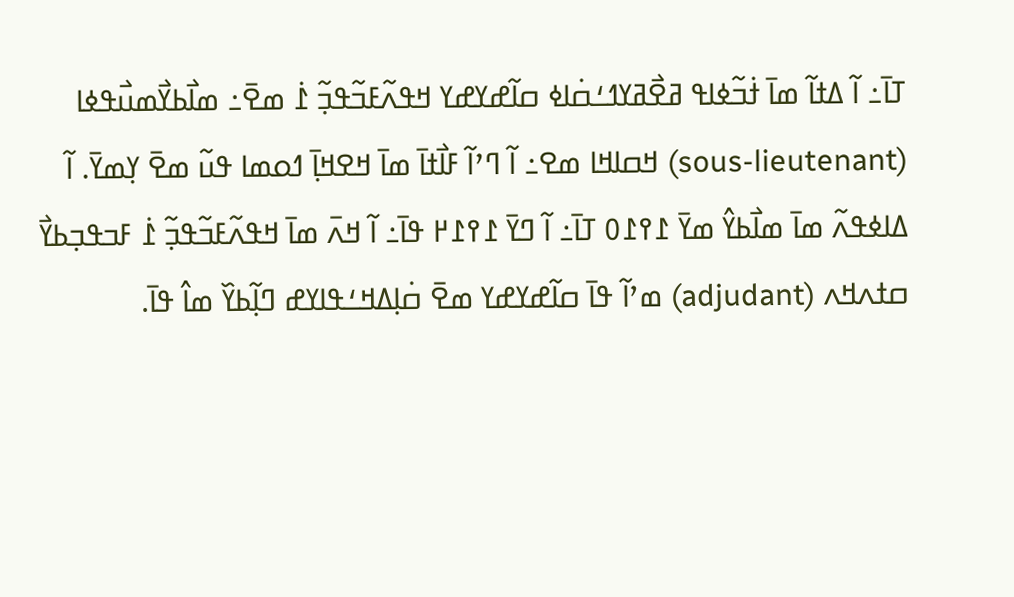ߠߊ߫߸ ߊ߬ ߡߙߊ߬ ߘߊ߫ ߙ߭ߏ߬ߦߊߟ ߥߐ߯ߥߌߗߑߛ߭ߊߦ ߛߊ߬ߝߌߝߌ ߞߟߍ߬ߓߏ߬ߟߏ߲߬ ߁߭ ߘߐ߫߸ ߘߊ߯ߕߌ߯ߘߎ߯ߟߦߊ (sous-lieutenant) ߞߛߊߞߊ ߘߐ߸ ߊ߬ ߣߴߊ߬ ߓߊ߯ߙߊ߫ ߘߊ߫ ߞߐߞߊ߲߫ ߗߋߘߊ ߟߎ߬ ߘߐ߫ ߌ߲ߘߌ߫. ߊ߬ ߡߊߦߟߍ߬ ߘߊ߫ ߘߊ߯ߕߌ߮ ߘߌ߫ ߁߉߁߀ ߠߊ߫߸ ߊ߬ ߣߌ߫ ߁߉߁߂ ߟߊ߫߸ ߊ߬ ߞߍ߫ ߘߊ߫ ߞߟߍ߬ߓߏ߬ߟߏ߲߬ ߁߭ ߓߏߟߏ߲ߕߌ߯ ߛߙߍߞߍ (adjudant) ߘߴߊ߬ ߟߊ߫ ߛߊ߬ߝߌߝߌ ߘߐ߫ ߛ߭ߊ߲ߡߞߑߟߊߌߝ ߣߊ߲߬ߕߌ߰ ߘߊ߮ ߟߊ߫.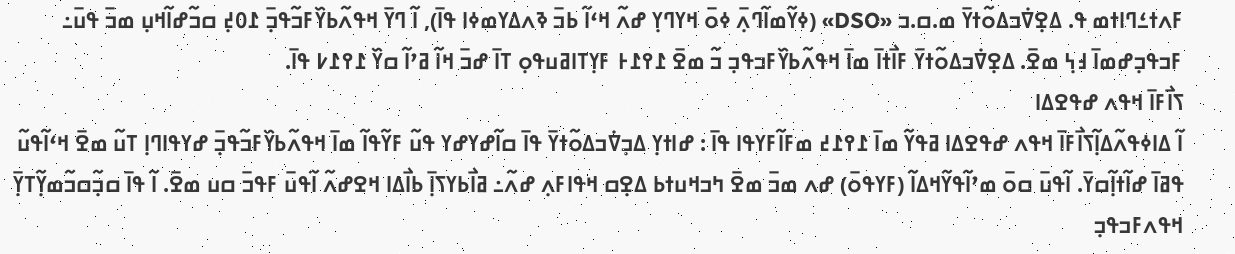ߓߍߙߑߣߊߙߘ ߟ. ߡߐ߲ߜ߭ߏߡߋ߬ߙߌ߫ ߘ.ߛ.ߏ «DSO» (ߦߌ߬ߘߊ߬ߣߍ߲߫ ߦߋ߫ ߞߌߣߌ߲ ߝߍ߬ ߞߵߊ߬ ߕߏ߫ ߢߍߡߌߘߦߊ ߟߊ߫), ߊ߬ ߣߌ߫ ߞߟߍ߬ߕߌ߰ߓߏ߬ߟߏ߲߫ ߁߀߄߲ ߛߏ߬ߝߊ߬ߞߎ߲ ߘߏ߫ ߟߎ߫߸ ߓߏߟߏ߲ߝߘߊ߫ ߃߆߲ ߘߐ߫. ߡߐ߲ߜ߭ߏߡߋ߬ߙߌ߫ ߓߊ߯ߙߊ߫ ߘߊ߫ ߞߟߍ߬ߕߌ߰ߓߏߟߏ߲ ߏ߬ ߘߐ߫ ߁߉߁߅ ߓߌ߲ߠߊߥߎߟߋ߲ ߠߊ߫ ߝߏ߫ ߞߊ߬ ߥߴߊ߬ ߛߌ߰ ߁߉߁߇ ߟߊ߫.
ߖߊ߯ߓߊ߫ ߞߟߍ ߝߟߐߡߊ
ߊ߬ ߡߊߦߟߍ߬ߡߊ߲߬ߖߊ߯ߓߊ߫ ߞߟߍ ߝߟߐߡߊ ߥߟߌ߬ ߘߊ߫ ߁߉߁߄ ߘߓߊ߬ߓߌߟߊ ߟߊ߫ : ߝߊߙߌ߲ ߡߏ߲ߜ߭ߏߡߋ߬ߙߌ߫ ߟߊ߫ ߛߊ߬ߝߌߝߌ ߟߎ߬ ߓߌ߬ߟߊ߬ ߘߊ߫ ߞߟߍ߬ߕߌ߰ߓߏ߬ߟߏ߲߫ ߝߌߟߊߣߊ߲ ߠߎ߬ ߘߐ߫ ߞߵߊ߬ߟߎ߬ ߟߥߊ߫ ߝߊ߬ߙߊ߲߬ߛߌ߫. ߊ߬ߟߎ߫ ߛߋ߫ ߘߴߊ߬ߟߌ߬ߞߡߊ߬ (ߓߌߟߋ߫) ߝߍ ߘߏ߫ ߘߐ߫ ߤߏߞߎߙߕ ߡߐ߲ߛ ߞߟߊߓߍ߲ ߝߍ߬߸ ߥߊ߯ߕߌߖߊ߲߫ ߕߊ߯ߡߊ ߞߐߝߍ߬ ߊ߬ߟߎ߫ ߓߟߏ߫ ߛߎ ߘߐ߫. ߊ߬ ߟߊ߫ ߛߏ߲߬ߛߏ߬ߘߌ߲߬ߠߌ߲߫ ߞߟߍߓߏߟߏ߲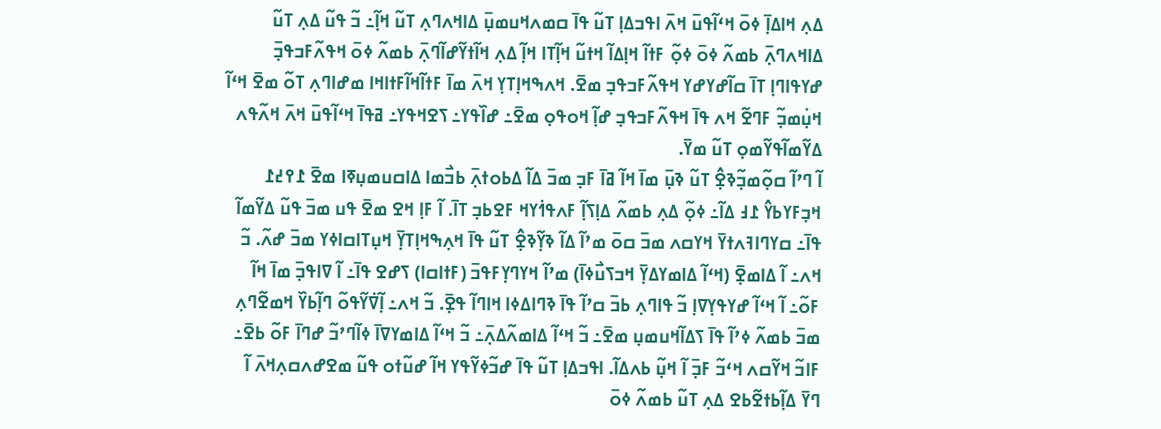ߡߍ߲ ߞߊߡߊ߲߫ ߦߋ߫ ߞߵߊ߬ߟߎ߫ ߞߍ߫ ߊߟߏߡߊ߲ ߠߎ߬ ߟߊ߫ ߛߘߍߞߎߘߎ߲߫ ߡߊߞߍߣߍ߲ ߠߎ߬ ߞߊ߲߬߸ ߏ߬ ߟߎ߬ ߡߍ߲ ߠߎ߬ ߡߊߞߍߣߍ߲߫ ߕߘߍ߬ ߦߋ߫ ߦߋ߲߬ ߓߙߊ߬ ߞߊ߲ߡߊ߬ ߞߙߎ߬ ߞߊ߲߬ߠߊ ߞߊ߲߬ ߡߍ߲ ߞߊ߬ߙߌ߬ߝߊ߬ߣߍ߲߫ ߕߘߍ߬ ߦߋ߫ ߞߟߍ߬ߓߏߟߏ߲߫ ߝߌߟߊߣߊ߲ ߠߊ߫ ߛߊ߬ߝߌߝߌ ߞߟߍ߬ߓߏߟߏ߲ ߘߐ߫. ߞߍߒߞߊ߲ߠߌ߲ ߞߍ߫ ߘߊ߫ ߓߙߊ߬ߞߊ߬ߓߙߊߞߊ ߘߝߊߣߍ߲ ߠߋ߬ ߘߐ߫ ߞߵߊ߬ ߞߎ߲߭ߘߏ߲߬ ߓߣߐ߬ ߞߍ ߟߊ߫ ߞߟߍ߬ߓߏߟߏ߲ ߝߊ߲߬ ߞߋߟߋ߲ ߘߐ߫߸ ߝߊ߰ߟߌ߸ ߖߐߞߟߌ߸ ߥߟߊ߫ ߞߵߊ߬ߟߎ߫ ߞߍ߫ ߞߍ߬ߟߍ ߡߌ߬ߘߊ߬ߟߌ߬ߘߋ߲ ߠߎ߬ ߘߌ߫.
ߊ߬ ߣߴߊ߬ ߛߋ߲߬ߘߏ߲߬ߢߐ߲߮ ߠߎ߬ ߢߎ߲߫ ߘߊ߫ ߞߊ߬ ߥߊ߫ ߓߏ߲ ߘߏ߫ ߡߊ߬ ߡߕߋߙߍ߲߫ ߕߏ߯ߘߊ ߡߊߛߎߘߎ߲ߧߊ ߘߐ߫ ߁߉߄߁ ߞߏ߲ߓߌߕߌ߮ ߁߃ ߡߊ߬߸ ߦߋ߲߬ ߡߍ߲ ߕߘߍ߬ ߡߊ߲ߖߊ߲߬ ߓߍߟߗ߭ߌߞ ߓߐߕߏ߲ ߠߊ߫. ߊ߬ ߓߊ߲ ߞߐ ߘߐ߫ ߟߎ ߘߏ߫ ߟߎ߬ ߡߌ߬ߘߊ߬ ߟߊ߫߸ ߛߌߣߊߔߍߙߌ߫ ߞߌߛߍ ߘߏ߫ ߛߋ߫ ߘߴߊ߬ ߡߊ߬ ߢߌ߲߬ߢߐ߲߮ ߠߎ߬ ߟߊ߫ ߞߍ߲ߒߞߊ߲ߠߌ߲߫ ߞߎ߲ߠߊߛߊߦߌ ߘߏ߫ ߝߍ߬. ߏ߬ ߞߍ߸ ߊ߬ ߡߊߘߐ߲߫ (ߞߵߊ߬ ߡߊߘߌߡߌ߲߫ ߞߏߖߎ߯ߦߊ߫) ߘߴߊ߬ ߞߌߣߌ߲ߓߟߏ߫ (ߓߙߊߛߊ) ߖߝߐ ߟߊ߫߸ ߊ߬ ߜߊߟߏ߲߫ ߘߊ߫ ߞߊ߬ ߓߋ߬߸ ߊ߬ ߞߵߊ߬ ߝߌߟߌ߲ߜߊ߲ ߏ߬ ߟߊߣߍ߲ ߕߏ߫ ߛߴߊ߬ ߟߊ߫ ߢߣߊߡߦߊ ߞߊߣߊ߬ ߟߐ߲߫. ߏ߬ ߞߍ߸ ߊ߲߬ߜ߭ߌ߬ߟߋ߬ ߣߊ߲߬ߕߌ߰ ߞߘߐ߬ߣߍ߲ ߘߏ߫ ߕߘߍ߬ ߦߴߊ߬ ߟߊ߫ ߖߡߊ߬ߞߎߘߎ߲ ߘߐ߫߸ ߏ߬ ߞߵߊ߬ ߡߊߘߍ߬ߡߍ߲߫߸ ߏ߬ ߞߵߊ߬ ߡߊߘߌߜߊ߫ ߦߊ߬ߣߴߏ߬ ߝߣߊ߫ ߓߋ߬ ߕߐ߫߸ ߓߊߏ߬ ߞߌ߬ߛߍ ߞߵߏ߬ ߓߏ߲߫ ߊ߬ ߞߎ߲߬ ߕߍߡߊ߬. ߊߟߏߡߊ߲ ߠߎ߬ ߟߊ߫ ߝߏ߬ߦߌ߬ߟߌ ߞߊ߬ ߝߎ߬ߙߋ ߟߎ߬ ߘߐߝߍߛߍ߲ߞߍ߫ ߊ߬ ߣߌ߫ ߡߊ߲߬ߕߙߐ߬ߕߐ ߡߍ߲ ߠߎ߬ ߕߘߍ߬ ߦߋ߫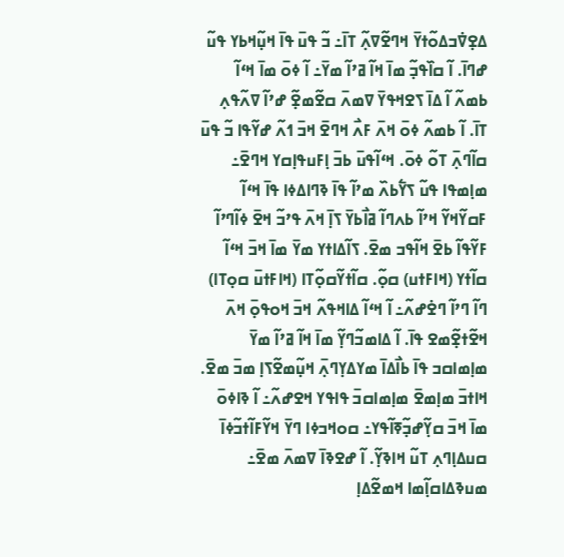ߡߐ߲ߜ߭ߏߡߋ߬ߙߌ߫ ߞߣߐ߬ߜߍ߲߬ ߠߊ߫߸ ߏ߬ ߟߎ߫ ߟߊ߫ ߞߎ߲߬ߞߕߌ ߟߎ߬ ߝߣߊ߫. ߊ߬ ߛߊ߰ߟߏ߲߬ ߘߊ߫ ߞߊ߬ ߥߴߊ߬ ߘߌ߫߸ ߊ߬ ߦߋ߫ ߘߊ߫ ߞߵߊ߬ ߕߘߍ߬ ߊ߬ ߡߊ߫ ߖߐߞߟߌ߫ ߜߘߍ߫ ߛߐ߬ߘߐ߲߬ ߝߴߊ߬ ߜߍ߬ߟߍ߲ ߠߊ߫. ߊ߬ ߕߘߍ߬ ߦߋ߫ ߞߍ߫ ߓߍ߯ ߞߣߐ߫ ߞߏ߫ ߗߍ߬ ߝߌ߬ߟߊ ߏ߬ ߟߎ߫ ߛߊ߬ߣߍ߲߫ ߠߋ߬ ߦߋ߫. ߞߵߊ߬ߟߎ߫ ߕߏ߫ ߊ߲ߓߎߟߊ߲ߛߌ ߞߣߐ߫߸ ߘߊ߲ߘߟߊ ߟߎ߬ ߖߌ߱ߕߍ߰ ߘߴߊ߬ ߟߊ߫ ߢߣߊߡߦߊ ߟߊ߫ ߞߵߊ߬ ߓߛߌ߬ߞߌ߬ ߞߴߊ߬ ߕߍߣߊ߬ ߥߊ߯ߕߌ߫ ߖߊ߲߫ ߞߍ߫ ߟߴߏ߬ ߞߐ߫ ߦߊ߬ߣߴߊ߬ ߓߌ߬ߟߊ߬ ߕߐ߫ ߞߊ߬ߟߏ ߘߐ߫. ߖߊ߬ߡߊߙߌ ߘߌ߫ ߘߊ߫ ߞߏ߫ ߞߵߊ߬ ߛߊ߬ߙߌ (ߞߊߓߙߎ) ߛߋ߲߬. ߛߊ߬ߙߌ߬ߛߋ߲߬ߠߊ (ߞߊߓߙߎ߫ ߛߋ߲ߠߊ) ߣߊ߬ ߣߴߊ߬ ߣߐ߭ߝߍ߬߸ ߊ߬ ߞߵߊ߬ ߡߊߞߟߍ߬ ߞߏ߫ ߞߋߟߋ߲߫ ߞߍ߫ ߞߐ߬ߙߐ߲߬ߘߐ ߟߊ߫. ߊ߬ ߡߊߘߏ߬ߣߌ߲߬ ߘߊ߫ ߞߊ߬ ߥߴߊ߬ ߘߌ߫ ߘߊ߲ߘߊߛߏ ߟߊ߫ ߕߊ߯ߡߊ߫ ߘߌߡߌ߲ߣߍ߲߫ ߞߎ߲߬ߘߐ߬ߖߊ߲ ߘߏ߫ ߘߐ߫. ߞߊߙߏ߫ ߘߊ߲ߘߐ߫ ߘߊ߲ߘߊߛߏ߫ ߟߊߟߌ ߞߐߝߍ߬߸ ߊ߬ ߢߊߦߋ߫ ߘߊ߫ ߞߏ߫ ߛߌ߲߬ߝߏ߲߬ߧߊ߬ߟߌ߸ ߛߋߞߏߦߊ ߣߌ߫ ߞߌ߬ߓߊ߬ߙߏ߬ߦߊ߫ ߛߎߡߊ߲ߣߍ߲ ߠߎ߬ ߞߊߢߌ߲߬. ߊ߬ ߝߐߢߊ߫ ߜߘߍ߫ ߘߐ߫߸ ߘߎߢߡߊߛߊ߲߬ߘߊ ߞߘߐ߬ߡߊ߲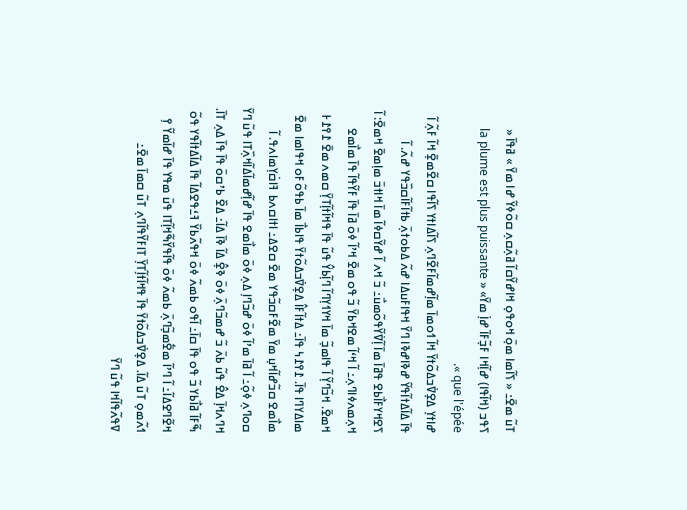ߠߎ߬ ߘߐ߫߸ « ߖߊ߬ߘߊ ߘߋ߲߫ ߞߋߟߋ߲ ߞߊߝߌ߬ߛߊ߬ ߥߍ߲߬ߛߍ߲ ߛߋ߬ߦߌ߬ ߝߊ ߘߌ߫ » ߥߟߊ߫ « ߖߟߏ (ߞߊ߬ߟߊ) ߝߊ߲߬ߞߊ ߓߏ߲߬ߓߊ߫ ߝߊ߲߭ ߘߌ߫» « la plume est plus puissante que l'épée ».
ߝߊߙߌ߲ ߡߐ߲ߜ߭ߏߡߋ߬ߙߌ߫ ߞߊ߬ ߗߋߘߊ߫ ߘߊ߲߬ߝߘߊ߬ߓߐ߬ߣߍ߲ ߖߊ߬ߡߊߙߌ ߖߊ߬ߟߊ ߛߐ߬ߘߐ߲߫ ߞߊ߬ ߓߍ߲߬ ߊ߬ ߟߊ߫ ߡߊ߬ߡߙߊ߬ߟߌ߬ ߝߢߊߝߢߊ ߣߌ߫ ߞߟߊߓߎߡߊ ߝߍ߬ ߡߕߋߙߍ߲߫ ߕߙߊ߬ߓߊ߬ߛߏ߰ߟߌ ߝߍ߬. ߊ߬ ߖߐߞߌߓߊ߯ߕߐ ߟߥߊ߫ ߘߊ߫ ߊ߲߬ߜ߭ߌ߬ߟߋ߬ߘߎ߯߸ ߏ߬ ߞߍ ߊ߬ ߝߌ߬ߛߦߊ߬ ߘߊ߫ ߞߊߙߏ߫ ߘߊ߲ߘߐ߫ ߞߘߐ߫: ߊ߬ ߞߍ߲ߘߍߦߊߣߍ߲߸ ߊ߬ ߞߵߊ߬ ߘߐߞߕߌ߫ ߏ߬ ߟߋ ߘߐ߫ ߞߴߊ߬ ߦߋ߫ ߥߊ߫ ߟߊ߫ ߓߌ߬ߟߊ߬ ߟߊ߫ ߘߊ߯ߘߐ ߞߘߐ߫. ߞߏ߬ߣߌ߲߬ ߊ߬ ߟߊߘߏ߲߬ ߘߊ߫ ߞߌߗߌ߲ߣߊ߬ ߣߊ߲߬ߕߌ߮ ߟߎ߬ ߟߊ߫ ߟߞߊ߬ߙߊ߲߬ߠߌ߲߫ ߛߘߍ ߘߐ߫ ߁߉߁߅ ߘߊߡߌߣߊ ߟߊ߫. ߁߉߁߆ ߟߊ߫߸ ߡߙߊ߬ߓߊ߮ ߡߐ߲ߜ߭ߏߡߋ߬ߙߌ߫ ߟߊߕߊ߯ ߘߊ߫ ߕߟߋ߬ߓߋ ߞߟߊߘߊ ߘߐ߫ ߘߊ߯ߘߐ ߛߏ߬ߝߊ߬ߞߎ߲ ߘߌ߫ ߘߐ߬ߓߛߏ߬ߟߌ ߘߐ߫ ߛߐߡ߸ ߊߙߊߛߍߕ ߔߊߛ߭ߌ߲ߘߊߍߟ. ߊ߬ ߛߋߣߍ߲ ߦߋ߲߬߸ ߊ߬ ߥߊ߫ ߘߴߊ߬ ߦߋ߫ ߝߏ߬ߣߊ߲ ߡߍ߲ ߦߋ߫ ߘߊ߯ߘߐ ߟߊ߫ ߝߊ߲߬ߝߘߊ߬ߡߊ߬ߞߍ߲߰ߠߊ ߟߎ߬ ߣߌ߫ ߞߣߍߞߊ߲߫ ߡߐ߮ ߟߎ߬ ߕߍ߫ ߏ߬ ߝߘߏ߬ߣߍ߲߫ ߦߋ߫ ߢߐ߲߮ ߡߊ߬ ߢߊ߫ ߡߊ߬߸ ߡߐ߰ ߕߴߛߋ߫ ߟߊ߫ ߟߊ߫ ߡߍ߲ ߠߊ߫. ߒ߬ߓߊ߬ ߥߊ߯ߕߌ ߏ߬ ߟߋ ߟߊ߫ ߛߊ߫߸ ߊ߬ߟߋ ߕߘߍ߬ ߦߋ߫ ߞߟߍ߬ߕߌ߰ ߔߑߟߐߡߊ߬ ߟߊ߫ ߡߊ߬ߡߙߊ߬ߟߌ ߟߋ߬ ߞߐ߬ߣߐߡߊ߬߸ ߊ߬ ߣߴߊ߬ ߘߐ߱ߘߏ߲߬ߣߍ߲߫ ߕߘߍ߬ ߦߋ߫ ߟߊ߬ߟߌ߰ߒ߬ߞߊ߲߬ߠߊ ߟߎ߫ ߘߟߌ ߟߊ߫ ߝߊ߬ߘߌ߬ ߉߲ ߗߍ߬ߘߋ߲ ߠߎ߬ ߡߊ߬. ߡߐ߲ߜ߭ߏߡߋ߬ߙߌ߫ ߟߊ߫ ߟߞߊ߬ߙߊ߲߬ߠߌ߲߫ ߠߊߓߌ߬ߟߊ߬ߣߍ߲ ߠߎ߬ ߛߘߊ߫ ߘߐ߫߸ ߜߟߍ߬ߟߊ߬ߞߊ ߟߎ߬ ߣߌ߫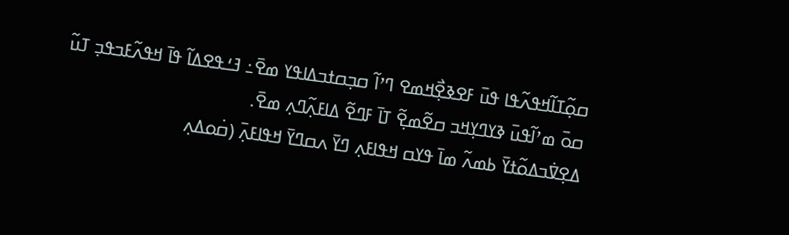ߛߋ߲߬ߠߊ߬ߞߟߍ߬ߟߊ ߟߎ߫ ߓߐߢߐ߲߯ߞߘߐ ߣߴߊ߬ ߛߏ߲ߛߙߏߡߊߟߌ ߘߐ߫߸ ߔߑߟߐߡߊ߬ ߟߊ߫ ߞߟߍ߬ߓߏߟߏ߲ ߠߎ߬ ߛߋ߫ ߘߴߊ߬ߟߎ߫ ߢߌߣߌ߲ߞߏ ߛߐ߬ߘߐ߲߬ ߠߊ߫ ߓߣߐ߬ ߡߊߓߍ߲߬ߣߍ߲ ߘߐ߫.
ߡߐ߲ߜ߭ߏߡߋ߬ߙߌ߫ ߕߘߍ߬ ߘߊ߫ ߟߌߛ ߞߟߊߓߍ߲ ߣߌ߫ ߍߛߣߌ߫ ߞߟߊߓߍ߲߫ (ߛ߭ߋߡߍ߲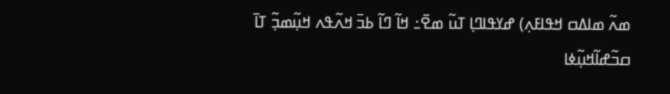ߘߍ߬ ߘߊߡߛ ߞߟߊߓߍ߲) ߝߌߟߊߣߊ߲ ߠߎ߬ ߘߐ߫߸ ߞߊ߬ ߣߊ߬ ߕߏ߫ ߞߍ߬ߟߍ ߞߎ߲߬ߘߏ߲߬ ߠߊ߫ ߛߏ߬ߝߊ߬ߞߎ߲߬ߦߊ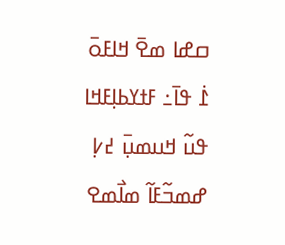ߛߝߊ ߘߐ߫ ߞߊߓߋ߫ ߁߭ ߟߊ߫߸ ߓߙߌߕߊ߲ߓߞߊ ߟߎ߬ ߞߎߘߎ߲߫ ߄߇߲ ߝߘߏ߬ߓߊ߬ ߘߊ߯ߘߐ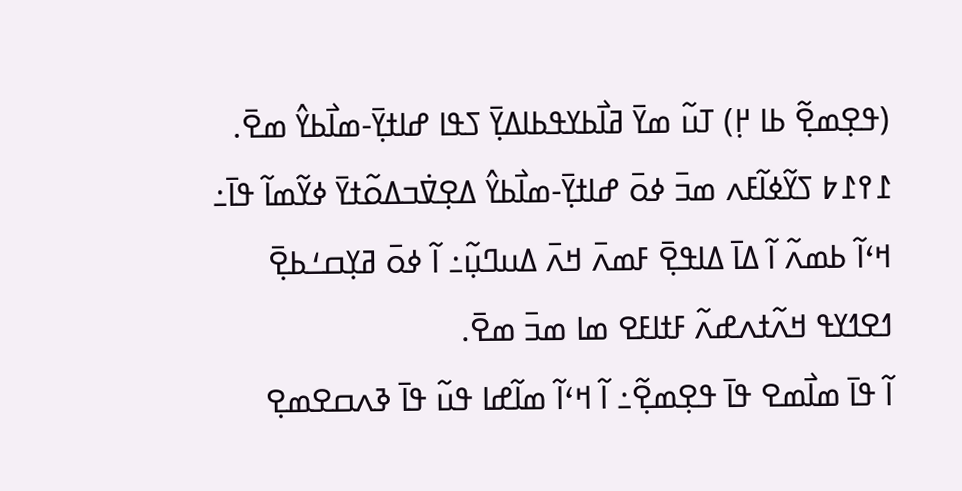(ߟߐ߲ߘߐ߲߬ ߕߊ ߂߲) ߠߎ߬ ߘߌ߫ ߥߊ߯ߕߌߟߕߊߡߌ߲߫ ߖߟߊ ߝߊߙߌ߲߫-ߘߊ߯ߕߌ߮ ߘߐ߫.
߁߉߁߈ ߖߌ߬ߦߊ߬ߓߍ ߘߏ߫ ߦߋ߫ ߝߊߙߌ߲߫-ߘߊ߯ߕߌ߮ ߡߐ߲ߜ߭ߏߡߋ߬ߙߌ߫ ߦߌ߬ߘߊ߬ ߟߊ߫߸ ߞߵߊ߬ ߕߘߍ߬ ߊ߬ ߡߊ߫ ߡߊߟߐ߲߫ ߓߘߍ߫ ߞߍ߫ ߡߎߣߎ߲߬߸ ߊ߬ ߦߋ߫ ߥߌ߲ߛߑߕߐ߲߫ ߗߐߗߌߟ ߞߍ߬ߙߍߝߍ߬ ߓߙߊߓߐ ߘߊ ߘߏ߫ ߘߐ߫.
ߊ߬ ߟߊ߫ ߘߊ߯ߘߐ ߟߊ߫ ߟߐ߲ߘߐ߲߬߸ ߊ߬ ߞߵߊ߬ ߘߊ߬ߝߊ ߟߎ߬ ߟߊ߫ ߢߍߛߐߘߐ߲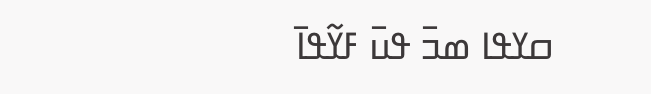ߛߌߟߊ ߘߏ߫ ߟߎ߫ ߓߌ߬ߟߊ߫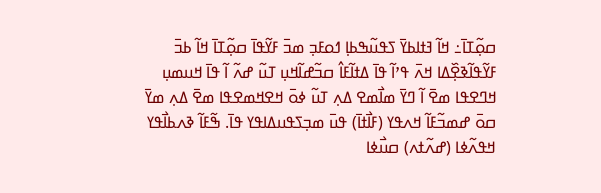ߛߋ߲߬ߠߊ߫߸ ߞߊ߬ ߔߙߊߕߌ߫ ߖߟߎ߬ߒߕߊ߲ ߗߋߓߏ߲ ߘߏ߫ ߓߌ߬ߟߊ߫ ߛߋ߲߬ߠߊ߫ ߞߊ߬ ߕߏ߫ ߓߌ߬ߟߊ߬ߢߐ߲߰ߡߊ ߞߍ߫ ߟߴߊ߬ ߟߊ߫ ߡߙߊ߬ߓߊ߮ ߛߏ߬ߝߊ߬ߞߎ߲ ߠߎ߬ ߝߍ߬ ߊ߬ ߟߊ߫ ߞߎߘߎ߲ ߞߣߐߟߊ ߘߐ߫ ߊ߬ ߣߌ߫ ߘߊ߯ߘߐ ߡߍ߲ ߠߎ߬ ߦߋ߫ ߞߐߞߘߐߟߊ ߘߐ߫ ߡߍ߲ ߘߌ߫ ߛߋ߫ ߝߘߏ߬ߓߊ߬ ߞߍߟߌ (ߓߊ߯ߙߊ߫) ߟߎ߫ ߘߏ߲ߖߟߎߡߊߟߌ ߟߊ߫. ߒ߬ߓߊ߬ ߢߍߕߊ߯ߟߌ ߞߟߍ߬ߦߊ (ߝߍ߬ߙߍ) ߛߎ߯ߦߊ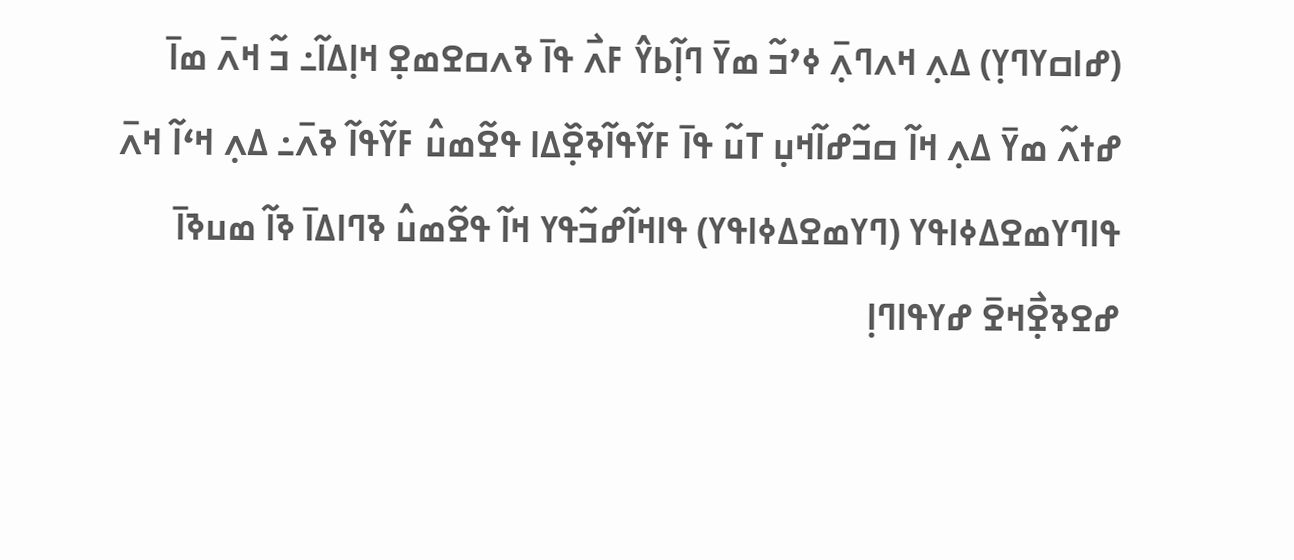(ߝߊߛߌߣߌ߲) ߡߍ߲ ߞߍߣߍ߲߫ ߦߴߏ߬ ߘߌ߫ ߣߊ߲߬ߕߌ߮ ߓߍ߯ ߟߊ߫ ߢߍߛߐߘߐ߲ ߞߊ߲ߡߊ߬߸ ߏ߬ ߞߍ߫ ߘߊ߫ ߝߙߍ߬ ߘߌ߫ ߡߍ߲ ߞߊ߬ ߛߏ߬ߝߊ߬ߞߎ߲ ߠߎ߬ ߟߊ߫ ߓߌ߬ߟߊ߬ߢߐ߲߰ߡߊ ߟߐ߬ߘߎ߮ ߓߌ߬ߟߊ߬ ߢߍ߫߸ ߡߍ߲ ߞߵߊ߬ ߞߍ߫ ߟߊߣߌߘߐߡߦߊߟߌ (ߣߌߘߐߡߦߊߟߌ) ߟߊߞߊ߬ߝߏ߬ߟߌ ߞߊ߬ ߟߐ߬ߘߎ߮ ߢߣߊߡߊ߫ ߢߊ߬ ߘߎߢߊ߫ ߝߐߢߐ߲߯ߞߐ߫ ߝߌߟߊߣߊ߲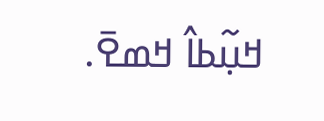ߞߎ߲߬ߕߊ߮ ߞߘߐ߫.